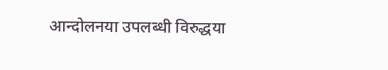आन्दोलनया उपलब्धी विरुद्धया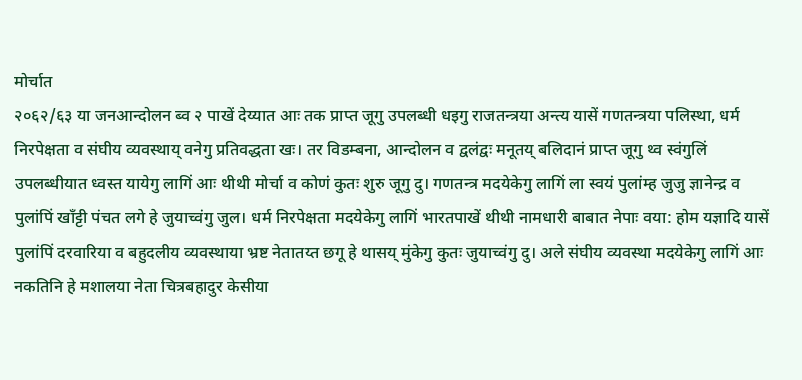मोर्चात
२०६२/६३ या जनआन्दोलन ब्व २ पाखें देय्यात आः तक प्राप्त जूगु उपलब्धी धइगु राजतन्त्रया अन्त्य यासें गणतन्त्रया पलिस्था, धर्म निरपेक्षता व संघीय व्यवस्थाय् वनेगु प्रतिवद्धता खः। तर विडम्बना, आन्दोलन व द्वलंद्वः मनूतय् बलिदानं प्राप्त जूगु थ्व स्वंगुलिं उपलब्धीयात ध्वस्त यायेगु लागिं आः थीथी मोर्चा व कोणं कुतः शुरु जूगु दु। गणतन्त्र मदयेकेगु लागिं ला स्वयं पुलांम्ह जुजु ज्ञानेन्द्र व पुलांपिं खाँट्टी पंचत लगे हे जुयाच्वंगु जुल। धर्म निरपेक्षता मदयेकेगु लागिं भारतपाखें थीथी नामधारी बाबात नेपाः वया: होम यज्ञादि यासें पुलांपिं दरवारिया व बहुदलीय व्यवस्थाया भ्रष्ट नेतातय्त छगू हे थासय् मुंकेगु कुतः जुयाच्वंगु दु। अले संघीय व्यवस्था मदयेकेगु लागिं आः नकतिनि हे मशालया नेता चित्रबहादुर केसीया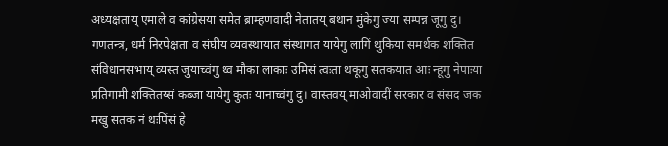अध्यक्षताय् एमाले व कांग्रेसया समेत ब्राम्हणवादी नेतातय् बथान मुंकेगु ज्या सम्पन्न जूगु दु। गणतन्त्र, धर्म निरपेक्षता व संघीय व्यवस्थायात संस्थागत यायेगु लागिं थुकिया समर्थक शक्तित संविधानसभाय् व्यस्त जुयाच्वंगु थ्व मौका लाकाः उमिसं त्वःता थकूगु सतकयात आः न्हूगु नेपाःया प्रतिगामी शक्तितय्सं कब्जा यायेगु कुतः यानाच्वंगु दु। वास्तवय् माओवादीं सरकार व संसद जक मखु सतक नं थःपिंसं हे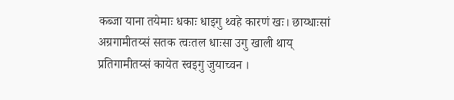कब्जा याना तयेमाः धकाः धाइगु थ्वहे कारणं खः। छाय्धाःसां अग्रगामीतय्सं सतक त्वःतल धाःसा उगु खाली थाय् प्रतिगामीतय्सं कायेत स्वइगु जुयाच्वन ।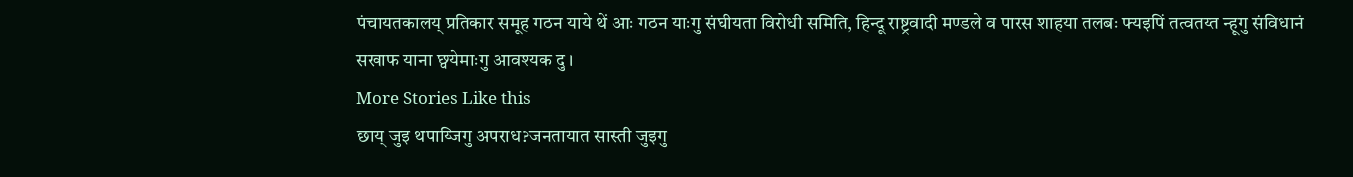पंचायतकालय् प्रतिकार समूह गठन याये थें आः गठन याःगु संघीयता विरोधी समिति, हिन्दू राष्ट्रवादी मण्डले व पारस शाहया तलबः फ्यइपिं तत्वतय्त न्हूगु संविधानं सखाफ याना छ्वयेमाःगु आवश्यक दु ।
More Stories Like this
छाय् जुइ थपाय्जिगु अपराध?जनतायात सास्ती जुइगु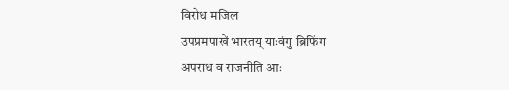विरोध मजिल
उपप्रमपाखें भारतय् याःवंगु ब्रिफिंग
अपराध व राजनीति आः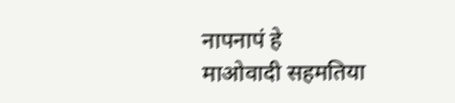नापनापं हे
माओवादी सहमतिया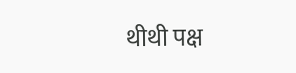थीथी पक्ष